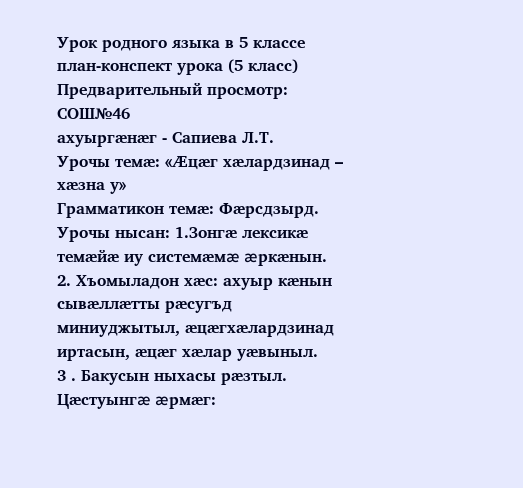Урок родного языка в 5 классе
план-конспект урока (5 класс)
Предварительный просмотр:
СОШ№46
ахуыргæнæг - Сапиева Л.Т.
Урочы темæ: «Æцæг хæлардзинад – хæзна у»
Грамматикон темæ: Фæрсдзырд.
Урочы нысан: 1.Зонгæ лексикæ темæйæ иу системæмæ æркæнын.
2. Хъомыладон хæс: ахуыр кæнын сывæллæтты рæсугъд миниуджытыл, æцæгхæлардзинад иртасын, æцæг хæлар уæвыныл.
3 . Бакусын ныхасы рæзтыл.
Цæстуынгæ æрмæг: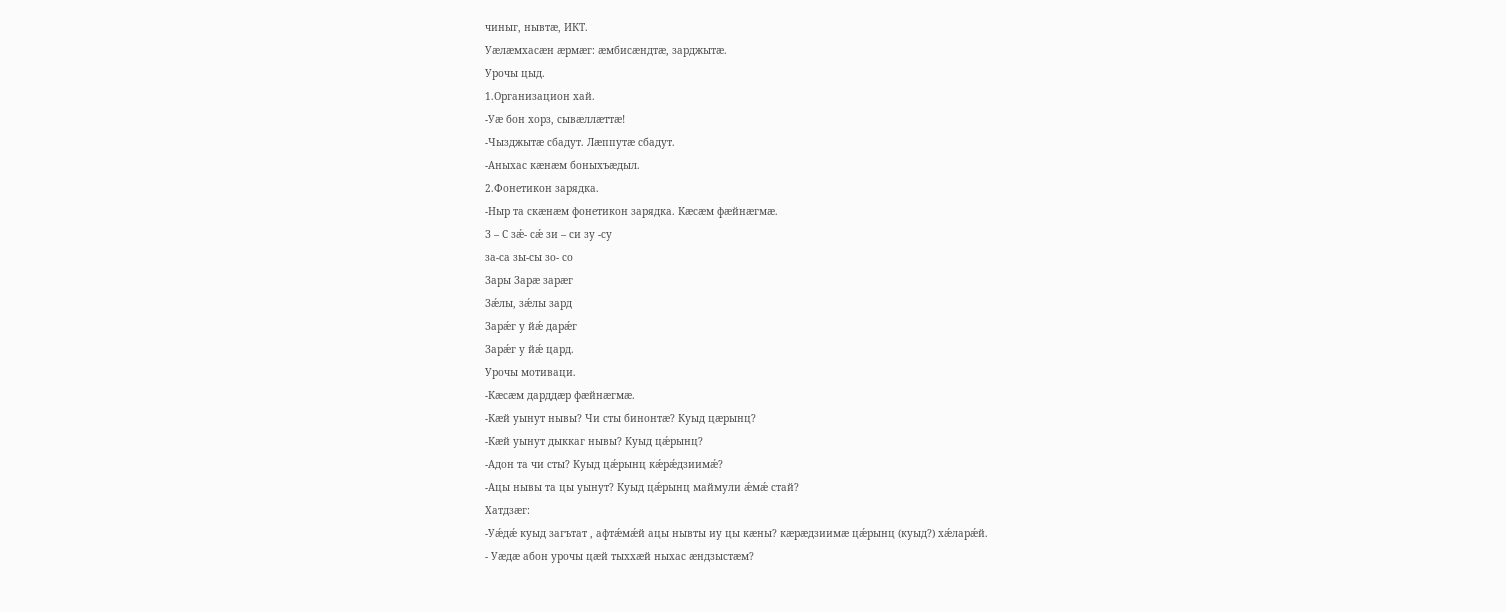чиныг, нывтæ, ИКТ.
Уæлæмхасæн æрмæг: æмбисæндтæ, зарджытæ.
Урочы цыд.
1.Организацион хай.
-Уæ бон хорз, сывæллæттæ!
-Чызджытæ сбадут. Лæппутæ сбадут.
-Аныхас кæнæм боныхъæдыл.
2.Фонетикон зарядка.
-Ныр та скæнæм фонетикон зарядка. Кæсæм фæйнæгмæ.
З – С зǽ- сǽ зи – си зу -су
за-са зы-сы зо- со
Зары Зарӕ зарӕг
Зǽлы, зǽлы зард
Зарǽг у йǽ дарǽг
Зарǽг у йǽ цард.
Урочы мотиваци.
-Кæсæм дарддæр фæйнæгмæ.
-Кæй уынут нывы? Чи сты бинонтæ? Куыд цæрынц?
-Кæй уынут дыккаг нывы? Куыд цǽрынц?
-Адон та чи сты? Куыд цǽрынц кǽрǽдзиимǽ?
-Ацы нывы та цы уынут? Куыд цǽрынц маймули ǽмǽ стай?
Хатдзæг:
-Уǽдǽ куыд загътат , афтǽмǽй ацы нывты иу цы кæны? кæрæдзиимæ цǽрынц (куыд?) хǽларǽй.
- Уæдæ абон урочы цæй тыххæй ныхас æндзыстæм?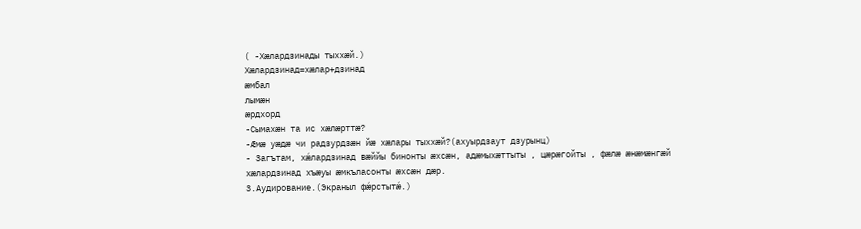( -Хæлардзинады тыххæй.)
Хæлардзинад=хæлар+дзинад
æмбал
лымæн
æрдхорд
-Сымахæн та ис хæлæрттæ?
-Æмæ уæдæ чи радзурдзæн йæ хæлары тыххæй?(ахуырдзаут дзурынц)
- Загътам, хǽлардзинад вæййы бинонты æхсæн, адæмыхæттыты , цæрæгойты , фæлæ æнæмæнгæй хæлардзинад хъæуы æмкъласонты æхсæн дæр.
3.Аудирование.(Экраныл фǽрстытǽ.)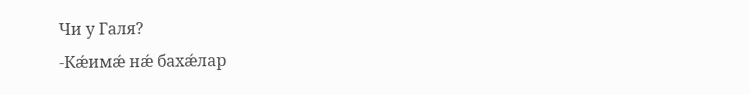Чи у Галя?
-Кǽимǽ нǽ бахǽлар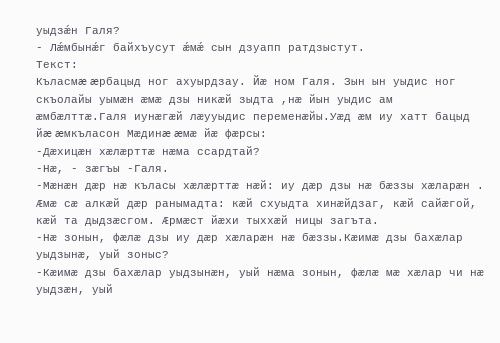уыдзǽн Галя?
- Лǽмбынǽг байхъусут ǽмǽ сын дзуапп ратдзыстут.
Текст:
Къласмæ æрбацыд ног ахуырдзау. Йæ ном Галя. Зын ын уыдис ног скъолайы уымæн æмæ дзы никæй зыдта ,нæ йын уыдис ам æмбæлттæ.Галя иунæгæй лæууыдис переменæйы.Уæд æм иу хатт бацыд йæ æмкъласон Мæдинæ æмæ йæ фæрсы:
-Дæхицæн хæлæрттæ нæма ссардтай?
-Нæ, - зæгъы -Галя.
-Мæнæн дæр нæ къласы хæлæрттæ нæй: иу дæр дзы нæ бæззы хæларæн .
Æмæ сæ алкæй дæр ранымадта: кæй схуыдта хинæйдзаг, кæй сайæгой, кæй та дыдзæсгом. Æрмæст йæхи тыххæй ницы загъта.
-Нæ зонын, фæлæ дзы иу дæр хæларæн нæ бæззы.Кæимæ дзы бахæлар уыдзынæ, уый зоныс?
-Кæимæ дзы бахæлар уыдзынæн, уый нæма зонын, фæлæ мæ хæлар чи нæ уыдзæн, уый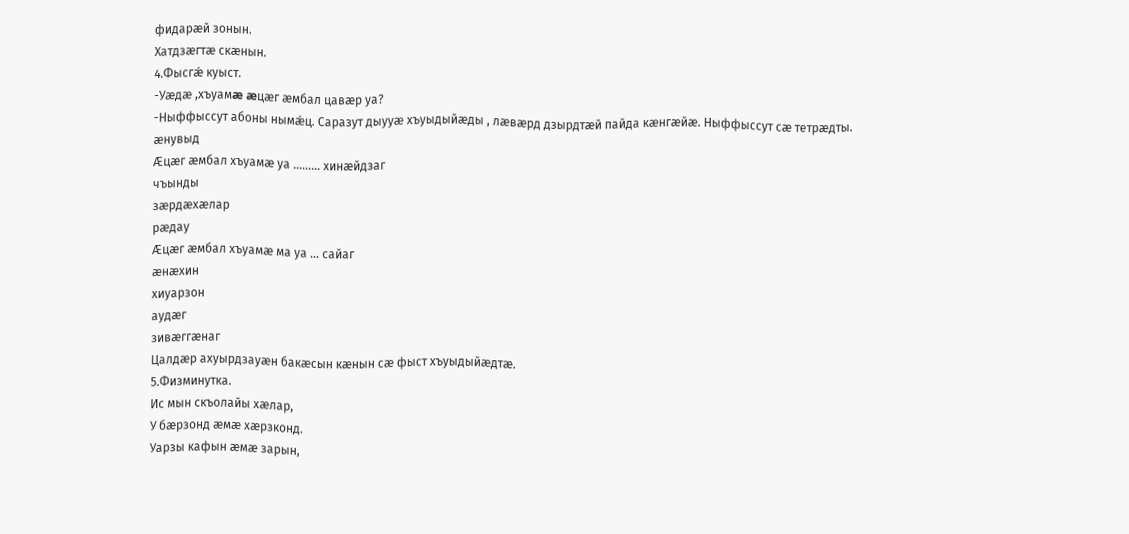фидарæй зонын.
Хатдзæгтæ скæнын.
4.Фысгǽ куыст.
-Уæдæ ,хъуамæ æцæг æмбал цавæр уа?
-Ныффыссут абоны нымǽц. Саразут дыууæ хъуыдыйæды , лæвæрд дзырдтæй пайда кæнгæйæ. Ныффыссут сæ тетрæдты.
æнувыд
Æцæг æмбал хъуамæ уа ……… хинæйдзаг
чъынды
зæрдæхæлар
рæдау
Æцæг æмбал хъуамæ ма уа … сайаг
æнæхин
хиуарзон
аудæг
зивæггæнаг
Цалдæр ахуырдзауæн бакæсын кæнын сæ фыст хъуыдыйæдтæ.
5.Физминутка.
Ис мын скъолайы хæлар,
У бæрзонд æмæ хæрзконд.
Уарзы кафын æмæ зарын,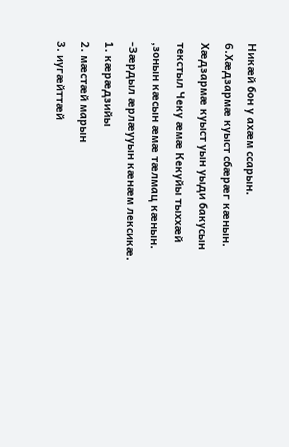Никæй бон у ахæм ссарын.
6.Хæдзармæ куыст сбæрæг кæнын.
Хæдзармæ куыст уын уыди бакусын текстыл Чеку æмæ Кекуйы тыххæй ,зонын кæсын æмæ тæлмац кæнын.
-Зæрдыл æрлæууын кæнæм лексикæ.
1. кæрæдзийы
2. мæстæй марын
3. иугæйттæй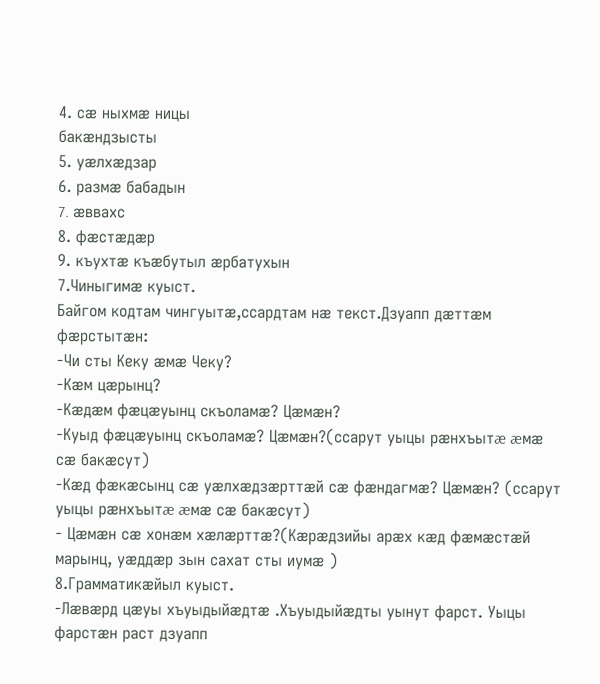4. сæ ныхмæ ницы
бакæндзысты
5. уæлхæдзар
6. размæ бабадын
7. æввахс
8. фæстæдæр
9. къухтæ къæбутыл æрбатухын
7.Чиныгимæ куыст.
Байгом кодтам чингуытæ,ссардтам нæ текст.Дзуапп дæттæм фæрстытæн:
-Чи сты Кеку æмæ Чеку?
-Кæм цæрынц?
-Кæдæм фæцæуынц скъоламæ? Цæмæн?
-Куыд фæцæуынц скъоламæ? Цæмæн?(ссарут уыцы рæнхъытæ æмæ сæ бакæсут)
-Кæд фæкæсынц сæ уæлхæдзæрттæй сæ фæндагмæ? Цæмæн? (ссарут уыцы рæнхъытæ æмæ сæ бакæсут)
- Цæмæн сæ хонæм хæлæрттæ?(Кæрæдзийы арæх кæд фæмæстæй марынц, уæддæр зын сахат сты иумæ )
8.Грамматикæйыл куыст.
-Лæвæрд цæуы хъуыдыйæдтæ .Хъуыдыйæдты уынут фарст. Уыцы фарстæн раст дзуапп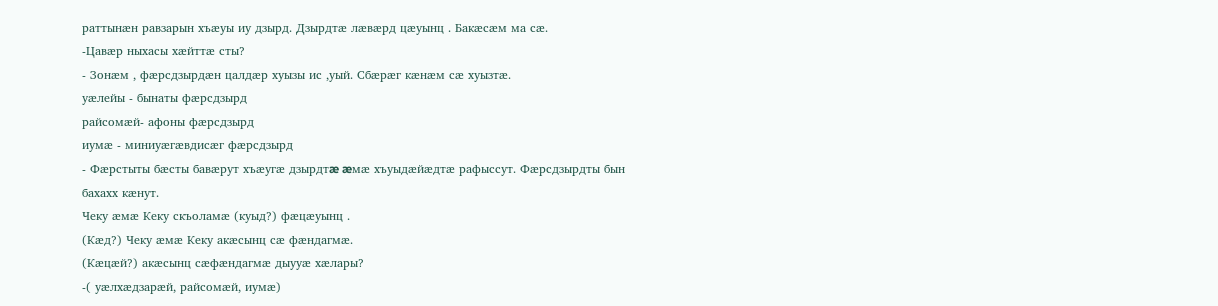раттынæн равзарын хъæуы иу дзырд. Дзырдтæ лæвæрд цæуынц . Бакæсæм ма сæ.
-Цавæр ныхасы хæйттæ сты?
- Зонæм , фæрсдзырдæн цалдæр хуызы ис ,уый. Сбæрæг кæнæм сæ хуызтæ.
уæлейы - бынаты фæрсдзырд
райсомæй- афоны фæрсдзырд
иумæ - миниуæгæвдисæг фæрсдзырд
- Фæрстыты бæсты бавæрут хъæугæ дзырдтæ æмæ хъуыдæйæдтæ рафыссут. Фæрсдзырдты бын бахахх кæнут.
Чеку æмæ Кеку скъоламæ (куыд?) фæцæуынц .
(Кæд?) Чеку æмæ Кеку акæсынц сæ фæндагмæ.
(Кæцæй?) акæсынц сæфæндагмæ дыууæ хæлары?
-( уæлхæдзарæй, райсомæй, иумæ)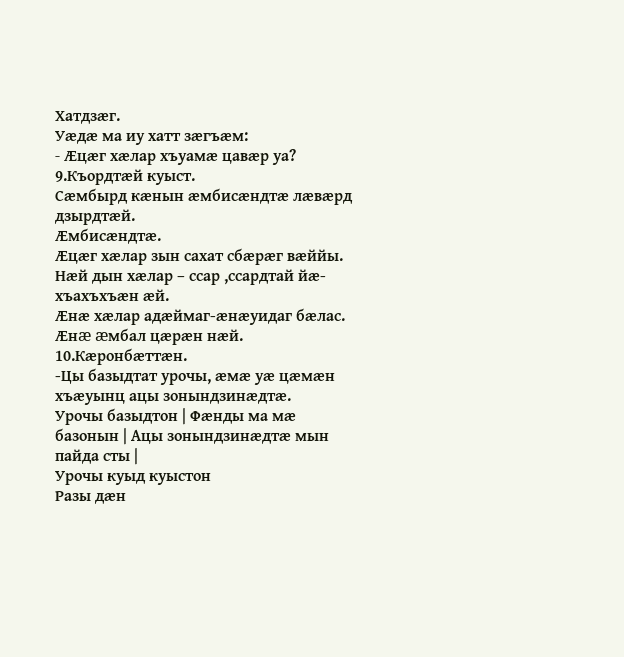Хатдзæг.
Уæдæ ма иу хатт зæгъæм:
- Æцæг хæлар хъуамæ цавæр уа?
9.Къордтæй куыст.
Сæмбырд кæнын æмбисæндтæ лæвæрд дзырдтæй.
Æмбисæндтæ.
Æцæг хæлар зын сахат сбæрæг вæййы.
Нæй дын хæлар – ссар ,ссардтай йæ- хъахъхъæн æй.
Æнæ хæлар адæймаг-æнæуидаг бæлас.
Æнæ æмбал цæрæн нæй.
10.Кæронбæттæн.
-Цы базыдтат урочы, æмæ уæ цæмæн хъæуынц ацы зонындзинæдтæ.
Урочы базыдтон | Фæнды ма мæ базонын | Ацы зонындзинæдтæ мын пайда сты |
Урочы куыд куыстон
Разы дæн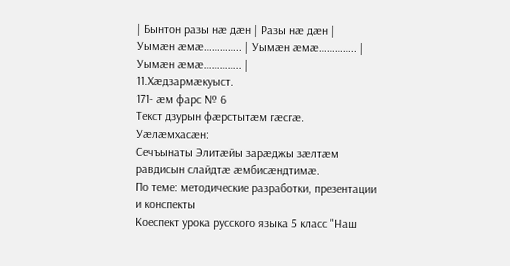| Бынтон разы нæ дæн | Разы нæ дæн |
Уымæн æмæ………….. | Уымæн æмæ………….. | Уымæн æмæ………….. |
11.Хæдзармæкуыст.
171- æм фарс № 6
Текст дзурын фæрстытæм гæсгæ.
Уæлæмхасæн:
Сечъынаты Элитæйы зарæджы зæлтæм равдисын слайдтæ æмбисæндтимæ.
По теме: методические разработки, презентации и конспекты
Коеспект урока русского языка 5 класс "Наш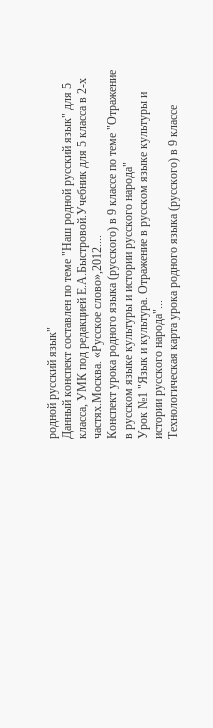родной русский язык"
Данный конспект составлен по теме "Наш родной русский язык" для 5 класса, УМК под редакцией Е.А.Быстровой.Учебник для 5 класса в 2-х частях.Москва. «Русское слово»,2012....
Конспект урока родного языка (русского) в 9 классе по теме "Отражение в русском языке культуры и истории русского народа"
Урок №1 "Язык и культура. Отражение в русском языке культуры и истории русского народа"...
Технологическая карта урока родного языка (русского) в 9 классе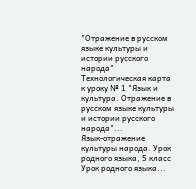"Отражение в русском языке культуры и истории русского народа"
Технологическая карта к уроку № 1 "Язык и культура. Отражение в русском языке культуры и истории русского народа"...
Язык-отражение культуры народа. Урок родного языка, 5 класс
Урок родного языка...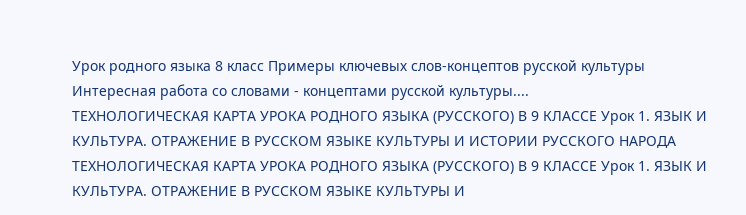Урок родного языка 8 класс Примеры ключевых слов-концептов русской культуры
Интересная работа со словами - концептами русской культуры....
ТЕХНОЛОГИЧЕСКАЯ КАРТА УРОКА РОДНОГО ЯЗЫКА (РУССКОГО) В 9 КЛАССЕ Урок 1. ЯЗЫК И КУЛЬТУРА. ОТРАЖЕНИЕ В РУССКОМ ЯЗЫКЕ КУЛЬТУРЫ И ИСТОРИИ РУССКОГО НАРОДА
ТЕХНОЛОГИЧЕСКАЯ КАРТА УРОКА РОДНОГО ЯЗЫКА (РУССКОГО) В 9 КЛАССЕ Урок 1. ЯЗЫК И КУЛЬТУРА. ОТРАЖЕНИЕ В РУССКОМ ЯЗЫКЕ КУЛЬТУРЫ И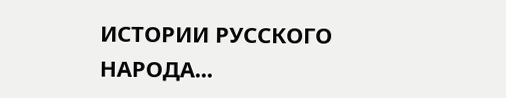ИСТОРИИ РУССКОГО НАРОДА...